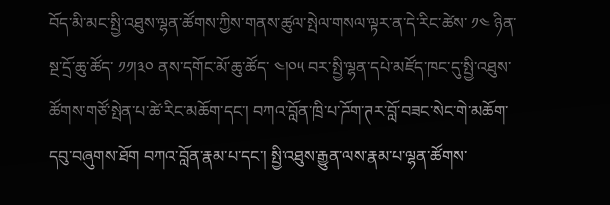བོད་མི་མང་སྤྱི་འཐུས་ལྷན་ཚོགས་ཀྱིས་གནས་ཚུལ་སྤེལ་གསལ་ལྟར་ན་དེ་རིང་ཚེས་ ༡༤ ཉིན་སྔ་དྲོ་ཆུ་ཚོད་ ༡༡།༣༠ ནས་དགོང་མོ་ཆུ་ཚོད་ ༤།༠༥ བར་སྤྱི་ལྷན་དཔེ་མཛོད་ཁང་དུ་སྤྱི་འཐུས་ཚོགས་གཙོ་སྤེན་པ་ཚེ་རིང་མཆོག་དང་། བཀའ་བློན་ཁྲི་པ་ཌོག་ཊར་བློ་བཟང་སེང་གེ་མཆོག་དབུ་བཞུགས་ཐོག བཀའ་བློན་རྣམ་པ་དང་། སྤྱི་འཐུས་རྒྱུན་ལས་རྣམ་པ་ལྷན་ཚོགས་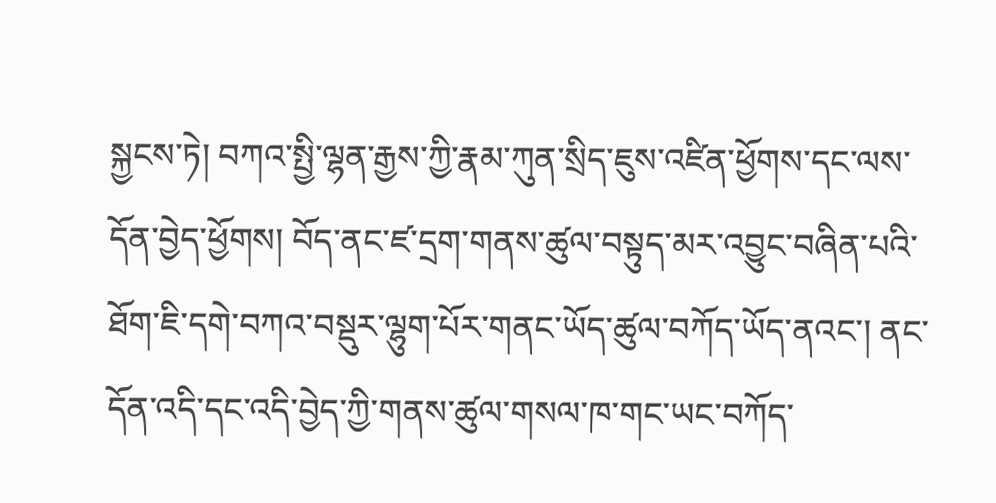སྐྱངས་ཏེ། བཀའ་སྤྱི་ལྷན་རྒྱས་ཀྱི་རྣམ་ཀུན་སྲིད་ཇུས་འཛིན་ཕྱོགས་དང་ལས་དོན་བྱེད་ཕྱོགས། བོད་ནང་ཛ་དྲག་གནས་ཚུལ་བསྟུད་མར་འབྱུང་བཞིན་པའི་ཐོག་ཇི་དགེ་བཀའ་བསྡུར་ལྷུག་པོར་གནང་ཡོད་ཚུལ་བཀོད་ཡོད་ནའང་། ནང་དོན་འདི་དང་འདི་བྱེད་ཀྱི་གནས་ཚུལ་གསལ་ཁ་གང་ཡང་བཀོད་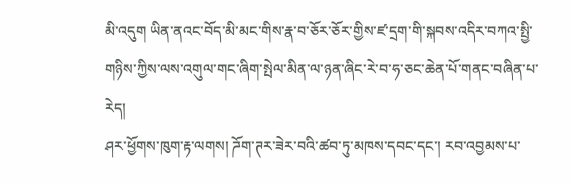མི་འདུག ཡིན་ནའང་བོད་མི་མང་གིས་རྣ་བ་ཅོར་ཅོར་གྱིས་ཛ་དྲག་གི་སྐབས་འདིར་བཀའ་སྤྱི་གཉིས་ཀྱིས་ལས་འགུལ་གང་ཞིག་སྤེལ་མིན་ལ་ཉན་ཞིང་རེ་བ་ཧ་ཅང་ཆེན་པོ་གནང་བཞིན་པ་རེད།
ཤར་ཕྱོགས་ཁུག་རྟ་ལགས། ཌོག་ཊར་ཟེར་བའི་ཚབ་ཏུ་མཁས་དབང་དང་། རབ་འབྱམས་པ་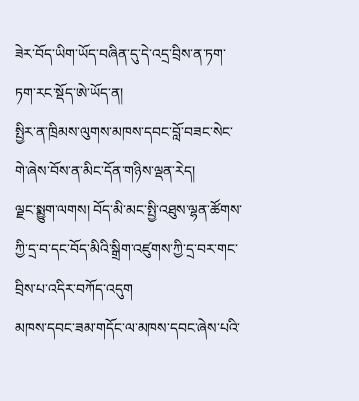ཟེར་བོད་ཡིག་ཡོད་བཞིན་དུ་དེ་འདྲ་བྲིས་ན་ཏག་ཏག་རང་སྡོད་ཨེ་ཡོད་ན།
སྤྱིར་ན་ཁྲིམས་ལུགས་མཁས་དབང་བློ་བཟང་སེང་གེ་ཞེས་བོས་ན་མིང་དོན་གཉིས་ལྡན་རེད།
ལྗང་སྨྱུག་ལགས། བོད་མི་མང་སྤྱི་འཐུས་ལྷན་ཚོགས་ཀྱི་དྲ་བ་དང་བོད་མིའི་སྒྲིག་འཛུགས་ཀྱི་དྲ་བར་གང་བྲིས་པ་འདིར་བཀོད་འདུག
མཁས་དབང་ཟམ་གདོང་ལ་མཁས་དབང་ཞེས་པའི་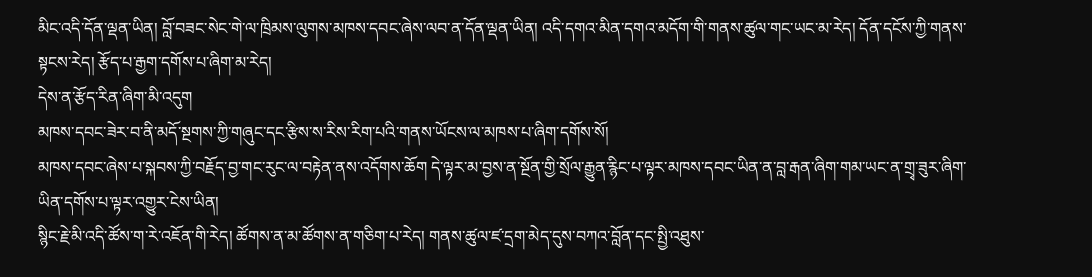མིང་འདི་དོན་ལྡན་ཡིན། བློ་བཟང་སེང་གེ་ལ་ཁྲིམས་ལུགས་མཁས་དབང་ཞེས་ལབ་ན་དོན་ལྡན་ཡིན། འདི་དགའ་མིན་དགའ་མདོག་གི་གནས་ཚུལ་གང་ཡང་མ་རེད། དོན་དངོས་ཀྱི་གནས་སྟངས་རེད། རྩོད་པ་རྒྱག་དགོས་པ་ཞིག་མ་རེད།
དེས་ན་རྩོད་རིན་ཞིག་མི་འདུག
མཁས་དབང་ཟེར་བ་ནི་མདོ་སྔགས་ཀྱི་གཞུང་དང་རྩིས་ས་རིས་རིག་པའི་གནས་ཡོངས་ལ་མཁས་པ་ཞིག་དགོས་སོ།
མཁས་དབང་ཞེས་པ་སྐབས་ཀྱི་བརྗོད་བྱ་གང་རུང་ལ་བརྟེན་ནས་འདོགས་ཆོག དེ་ལྟར་མ་བྱས་ན་སྔོན་གྱི་སྲོལ་རྒྱུན་རྙིང་པ་ལྟར་མཁས་དབང་ཡིན་ན་བླ་རྒན་ཞིག་གམ་ཡང་ན་གྲྭ་ཟུར་ཞིག་ཡིན་དགོས་པ་ལྟར་འགྱུར་ངེས་ཡིན།
སྙིང་རྗེ་མི་འདི་ཚོས་ག་རེ་འཇོན་གི་རེད། ཚོགས་ན་མ་ཚོགས་ན་གཅིག་པ་རེད། གནས་ཚུལ་ཛ་དྲག་མེད་དུས་བཀའ་བློན་དང་སྤྱི་འཐུས་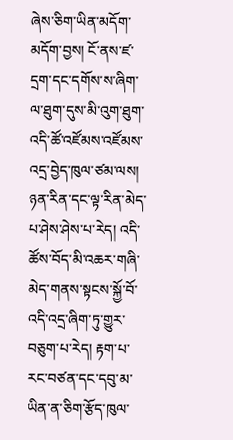ཞེས་ཅིག་ཡིན་མདོག་མདོག་བྱས། ངོ་ནས་ཛ་དྲག་དང་དགོས་ས་ཞིག་ལ་ཐུག་དུས་མི་འུག་ཐུག་འདི་ཚོ་འཛོམས་འཛོམས་འདྲ་བྱེད་ཁུལ་ཙམ་ལས། ཉན་རིན་དང་ལྟ་རིན་མེད་པ་ཤེས་ཤེས་པ་རེད། འདི་ཚོས་བོད་མི་འཆར་གཞི་མེད་གནས་སྟངས་སྐྱོ་བོ་འདི་འདྲ་ཞིག་ཏུ་གྱུར་བཅུག་པ་རེད། རྟག་པ་རང་བཙན་དང་དབུ་མ་ཡིན་ན་ཅིག་རྩོད་ཁུལ་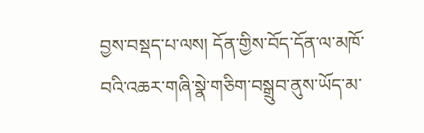བྱས་བསྡད་པ་ལས། དོན་གྱིས་བོད་དོན་ལ་མཁོ་བའི་འཆར་གཞི་སྣེ་གཅིག་བསྒྲུབ་ནུས་ཡོད་མ་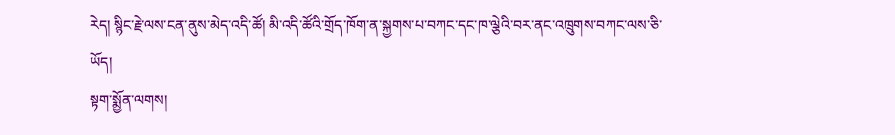རེད། སྙིང་རྗེ་ལས་ངན་ནུས་མེད་འདི་ཚོ། མི་འདི་ཚོའི་གྲོད་ཁོག་ན་སྐྱགས་པ་བཀང་དང་ཁ་ལྕེའི་བར་ནང་འཁྲུགས་བཀང་ལས་ཅི་ཡོད།
སྟག་སྨྱོན་ལགས།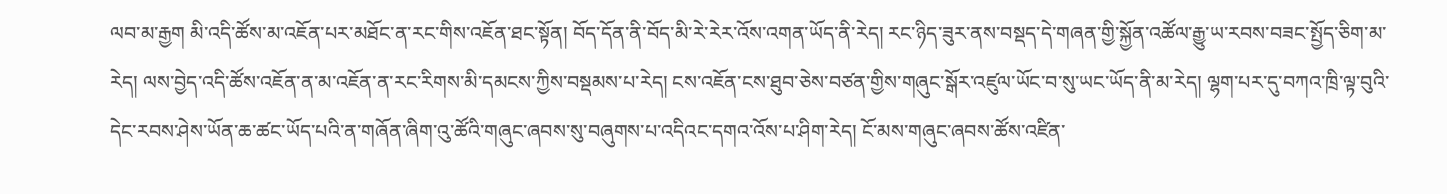ལབ་མ་རྒྱག མི་འདི་ཚོས་མ་འཇོན་པར་མཐོང་ན་རང་གིས་འཇོན་ཐང་སྟོན། བོད་དོན་ནི་བོད་མི་རེ་རེར་འོས་འགན་ཡོད་ནི་རེད། རང་ཉིད་ཟུར་ནས་བསྡད་དེ་གཞན་གྱི་སྐྱོན་འཚོལ་རྒྱུ་ཡ་རབས་བཟང་སྤྱོད་ཅིག་མ་རེད། ལས་བྱེད་འདི་ཚོས་འཇོན་ན་མ་འཇོན་ན་རང་རིགས་མི་དམངས་ཀྱིས་བསྡམས་པ་རེད། ངས་འཇོན་ངས་ཐུབ་ཅེས་བཙན་གྱིས་གཞུང་སྒོར་འཛུལ་ཡོང་བ་སུ་ཡང་ཡོད་ནི་མ་རེད། ལྷག་པར་དུ་བཀའ་ཁྲི་ལྟ་བུའི་དེང་རབས་ཤེས་ཡོན་ཆ་ཚང་ཡོད་པའི་ན་གཞོན་ཞིག་འུ་ཚོའི་གཞུང་ཞབས་སུ་བཞུགས་པ་འདིའང་དགའ་འོས་པ་ཤིག་རེད། ངོ་མས་གཞུང་ཞབས་ཚོས་འཛིན་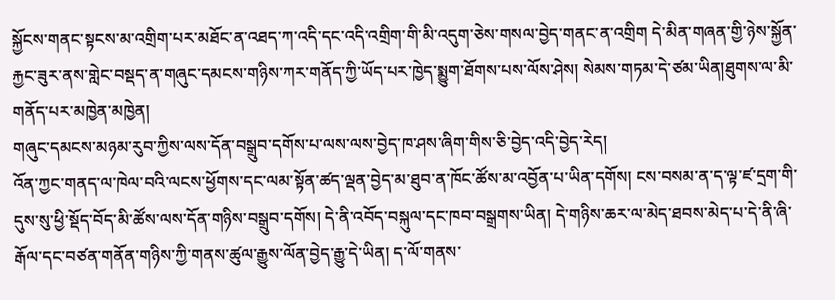སྐྱོངས་གནང་སྟངས་མ་འགྲིག་པར་མཐོང་ན་འཐད་ཀ་འདི་དང་འདི་འགྲིག་གི་མི་འདུག་ཅེས་གསལ་བྱེད་གནང་ན་འགྲིག དེ་མིན་གཞན་གྱི་ཉེས་སྐྱོན་རྐྱང་ཟུར་ནས་གླེང་བསྡད་ན་གཞུང་དམངས་གཉིས་ཀར་གནོད་ཀྱི་ཡོད་པར་ཁྱེད་སྨྱུག་ཐོགས་པས་ལོས་ཤེས། སེམས་གཏམ་དེ་ཙམ་ཡིན།ཐུགས་ལ་མི་གནོད་པར་མཁྱེན་མཁྱེན།
གཞུང་དམངས་མཉམ་རུབ་ཀྱིས་ལས་དོན་བསྒྲུབ་དགོས་པ་ལས་ལས་བྱེད་ཁ་ཤས་ཞིག་གིས་ཅི་བྱེད་འདི་བྱེད་རེད།
འོན་ཀྱང་གནད་ལ་ཁེལ་བའི་ལངས་ཕྱོགས་དང་ལམ་སྟོན་ཚད་ལྡན་བྱེད་མ་ཐུབ་ན་ཁོང་ཚོས་མ་འབྱོན་པ་ཡིན་དགོས། ངས་བསམ་ན་ད་ལྟ་ཛ་དྲག་གི་དུས་སུ་ཕྱི་སྡོད་བོད་མི་ཚོས་ལས་དོན་གཉིས་བསྒྲུབ་དགོས། དེ་ནི་འབོད་བསྐུལ་དང་ཁབ་བསྒྲགས་ཡིན། དེ་གཉིས་ཆར་ལ་མེད་ཐབས་མེད་པ་དེ་ནི་ཞི་རྒོལ་དང་བཙན་གནོན་གཉིས་ཀྱི་གནས་ཚུལ་རྒྱུས་ལོན་བྱེད་རྒྱུ་དེ་ཡིན། ད་ལོ་གནས་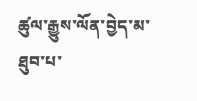ཚུལ་རྒྱུས་ལོན་བྱེད་མ་ཐུབ་པ་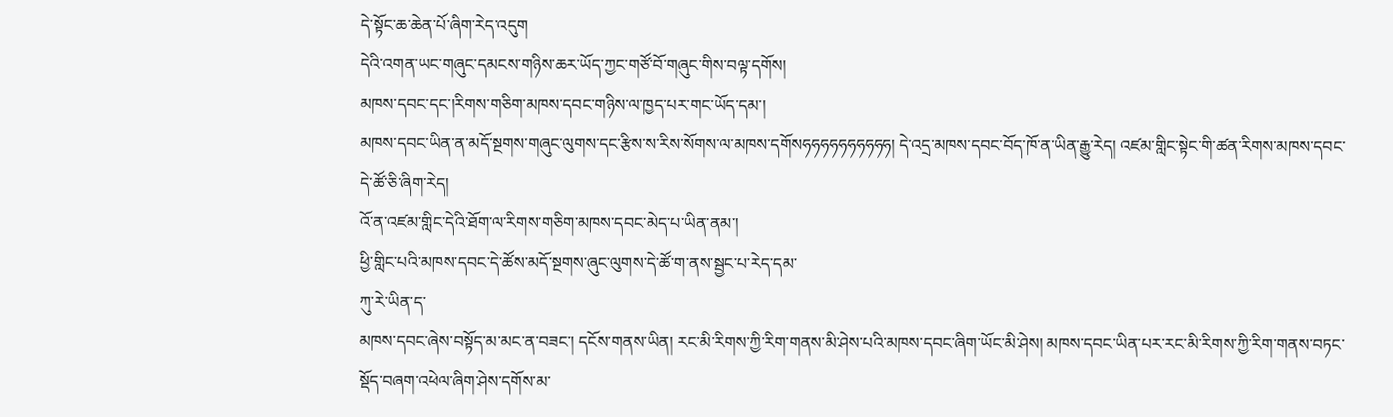དེ་སྟོང་ཆ་ཆེན་པོ་ཞིག་རེད་འདུག
དེའི་འགན་ཡང་གཞུང་དམངས་གཉིས་ཆར་ཡོད་ཀྱང་གཙོ་བོ་གཞུང་གིས་བལྟ་དགོས།
མཁས་དབང་དང་།རིགས་གཅིག་མཁས་དབང་གཉིས་ལ་ཁྱད་པར་གང་ཡོད་དམ་།
མཁས་དབང་ཡིན་ན་མདོ་སྔགས་གཞུང་ལུགས་དང་རྩིས་ས་རིས་སོགས་ལ་མཁས་དགོསཧཧཧཧཧཧཧཧཧཧ། དེ་འདྲ་མཁས་དབང་བོད་ཁོ་ན་ཡིན་རྒྱུ་རེད། འཛམ་གླིང་སྟེང་གི་ཚན་རིགས་མཁས་དབང་དེ་ཚོ་ཅི་ཞིག་རེད།
འོ་ན་འཛམ་གླིང་དེའི་ཐོག་ལ་རིགས་གཅིག་མཁས་དབང་མེད་པ་ཡིན་ནམ་།
ཕྱི་གླིང་པའི་མཁས་དབང་དེ་ཚོས་མདོ་སྔགས་ཞུང་ལུགས་དེ་ཚོ་ག་ནས་སྦྱང་པ་རེད་དམ་
ཀུ་རེ་ཡིན་ད་
མཁས་དབང་ཞེས་བསྟོད་མ་མང་ན་བཟང་། དངོས་གནས་ཡིན། རང་མི་རིགས་ཀྱི་རིག་གནས་མི་ཤེས་པའི་མཁས་དབང་ཞིག་ཡོང་མི་ཤེས། མཁས་དབང་ཡིན་པར་རང་མི་རིགས་ཀྱི་རིག་གནས་བཏང་སྡོད་བཞག་འཕེལ་ཞིག་ཤེས་དགོས་མ་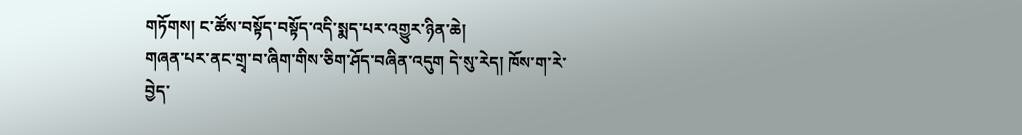གཏོགས། ང་ཚོས་བསྟོད་བསྟོད་འདི་སྨད་པར་འགྱུར་ཉིན་ཆེ།
གཞན་པར་ནང་གྲྭ་བ་ཞིག་གིས་ཅིག་ཤོད་བཞིན་འདུག དེ་སུ་རེད། ཁོས་ག་རེ་བྱེད་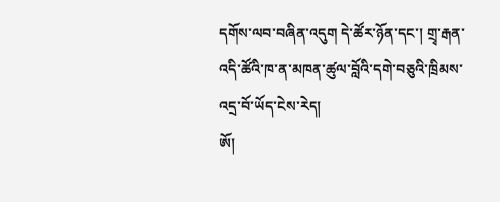དགོས་ལབ་བཞིན་འདུག དེ་ཚོར་ཉོན་དང་། གྲྭ་རྒན་འདི་ཚོའི་ཁ་ན་མཁན་ཚུལ་བློའི་དགེ་བཅུའི་ཁྲིམས་འདྲ་བོ་ཡོད་ངེས་རེད།
ཨོ།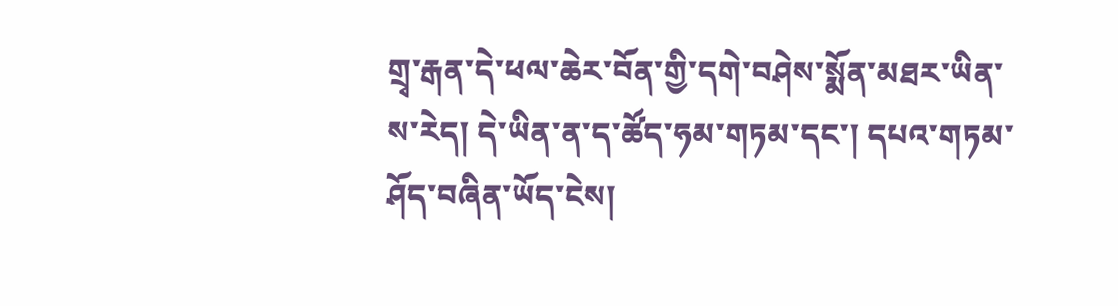གྲྭ་རྒན་དེ་ཕལ་ཆེར་བོན་གྱི་དགེ་བཤེས་སྨོན་མཐར་ཡིན་ས་རེད། དེ་ཡིན་ན་ད་ཚོད་ཧམ་གཏམ་དང་། དཔའ་གཏམ་ཤོད་བཞིན་ཡོད་ངེས།